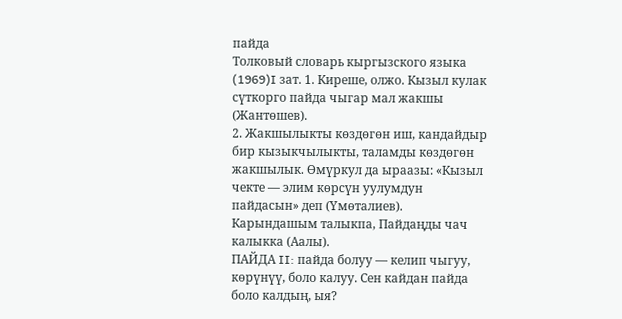пайда
Толковый словарь кыргызского языка (1969)I зат. 1. Киреше, олжо. Кызыл кулак сүткорго пайда чыгар мал жакшы (Жантөшев).
2. Жакшылыкты көздөгөн иш, кандайдыр бир кызыкчылыкты, таламды көздөгөн жакшылык. Өмүркул да ыраазы: «Кызыл чекте — элим көрсүн уулумдун пайдасын» деп (Үмөталиев). Карындашым талыкпа, Пайдаңды чач калыкка (Аалы).
ПАЙДА II: пайда болуу — келип чыгуу, көрүнүү, боло калуу. Сен кайдан пайда боло калдың, ыя?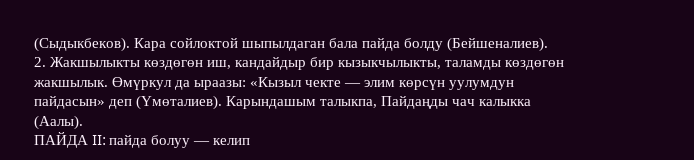(Сыдыкбеков). Кара сойлоктой шыпылдаган бала пайда болду (Бейшеналиев).
2. Жакшылыкты көздөгөн иш, кандайдыр бир кызыкчылыкты, таламды көздөгөн жакшылык. Өмүркул да ыраазы: «Кызыл чекте — элим көрсүн уулумдун пайдасын» деп (Үмөталиев). Карындашым талыкпа, Пайдаңды чач калыкка (Аалы).
ПАЙДА II: пайда болуу — келип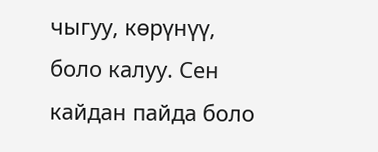чыгуу, көрүнүү, боло калуу. Сен кайдан пайда боло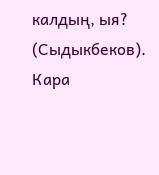калдың, ыя? (Сыдыкбеков). Кара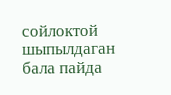сойлоктой шыпылдаган бала пайда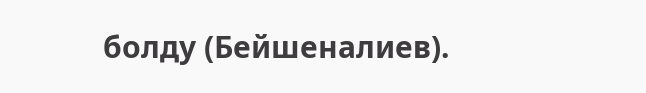болду (Бейшеналиев).